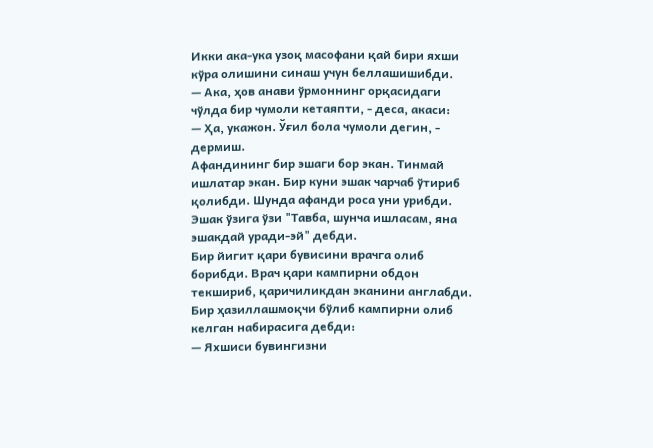Икки ака-ука узоқ масофани қай бири яхши кўра олишини синаш учун беллашишибди.
— Ака, ҳов анави ўрмоннинг орқасидаги чўлда бир чумоли кетаяпти, - деса, акаси:
— Ҳа, укажон. Ўғил бола чумоли дегин, - дермиш.
Афандининг бир эшаги бор экан. Тинмай ишлатар экан. Бир куни эшак чарчаб ўтириб қолибди. Шунда афанди роса уни урибди.
Эшак ўзига ўзи "Тавба, шунча ишласам, яна эшакдай уради-эй" дебди.
Бир йигит қари бувисини врачга олиб борибди. Врач қари кампирни обдон текшириб, қаричиликдан эканини англабди. Бир ҳазиллашмоқчи бўлиб кампирни олиб келган набирасига дебди:
— Яхшиси бувингизни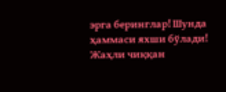эрга беринглар! Шунда ҳаммаси яхши бўлади!
Жаҳли чиққан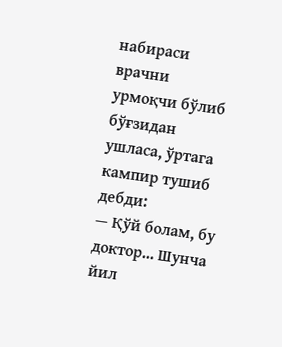набираси врачни урмоқчи бўлиб бўғзидан ушласа, ўртага кампир тушиб дебди:
— Қўй болам, бу доктор... Шунча йил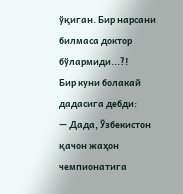ўқиган. Бир нарсани билмаса доктор бўлармиди...?!
Бир куни болакай дадасига дебди:
— Дада, Ўзбекистон қачон жаҳон чемпионатига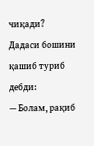чиқади?
Дадаси бошини қашиб туриб дебди:
— Болам, рақиб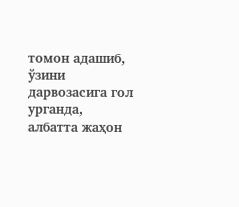томон адашиб, ўзини дарвозасига гол урганда, албатта жаҳон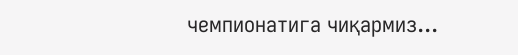чемпионатига чиқармиз...